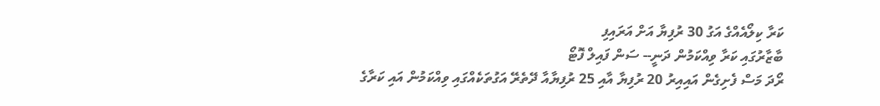ކަރާ ކިލޯއެއްގެ އަގު 30 ރުފިޔާ އަށް އަރައިފި
ބާޒާރުގައި ކަރާ ވިއްކަމުން ދަނީ-- ސަން ފައިލް ފޮޓޯ
ރޯދަ މަސް ފެށިގެން އައިއިރު 20 ރުފިޔާ އާއި 25 ރުފިޔާއާ ދޭތެރޭ އަގުތަކެއްގައި ވިއްކަމުން އައި ކަރާގެ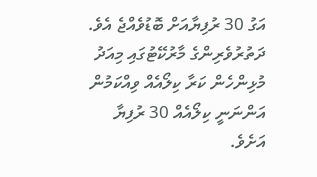އަގު 30 ރުފިޔާއަށް ބޮޑުވެއްޖެ އެވެ.
ދަތުރުވެރިންގެ މާރުކޭޓުގައި މިއަދު މުޅިންހެން ކަރާ ކިލޯއެއް ވިއްކަމުން އަންނަނީ ކިލޯއެއް 30 ރުފިޔާ އަށެވެ.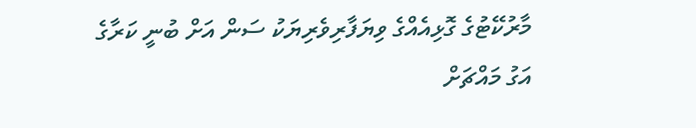މާރުކޭޓުގެ ގޮޅިއެއްގެ ވިޔަފާރިވެރިޔަކު ސަން އަށް ބުނީ ކަރާގެ އަގު މައްޗަށް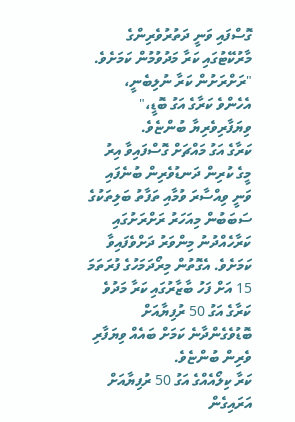ގޮސްފައި ވަނީ ދަތުރުވެރިންގެ މާރުކޭޓުގައި ކަރާ މަދުވުމުން ކަމަށެވެ.
"ރަށްރަށުން ކަރާ ނުލިބެނީ، އެހެންވެ ކަރާގެ އަގު ބޮޑީ،" ވިޔަފާރިވެރިޔާ ބުންޏެވެ.
ކަރާގެ އަގު މައްޗަށް ގޮސްފައިވާ އިރު މީގެ ކުރިން ދަނޑުވެރިން ބުނެފައި ވަނީ ވިއްސާރަ ވުމާއި ތަފާތު ބަލިތަކުގެ ސަބަބުން މިއަހަރު ރަށްރަށުގައި ކަރާހެއްދުނު މިންވަރު ދަށްވެފައިވާ ކަމަށެވެ. އެގޮތުން މިރޯދަމަހުގެ ފުރަތަމަ 15 އަށް ފަހު ބާޒާރުގައި ކަރާ މަދުވެ ކަރާގެ އަގު 50 ރުފިޔާއަށް ބޮޑުވެގެންދާނެ ކަމަށް ބައެއް ވިޔަފާރި ވެރިން ބުންޏެވެ.
ކަރާ ކިލޯއެއްގެ އަގު 50 ރުފިޔާއަށް އަރައިގެން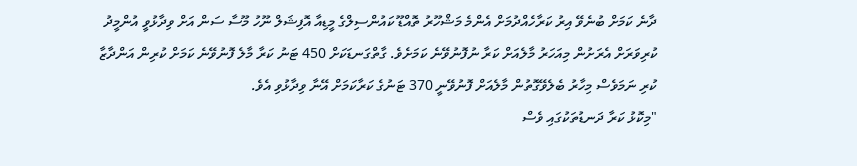ދާނެ ކަމަށް ބުނެވޭ އިރު ކަރާހެއްދުމަށް އެންމެ މަޝްހޫރު ތޮއްޑޫ ކައުންސިލްގެ މީޑިއާ އޮފިޝަލް ނޫހު މޫސާ ސަން އަށް ވިދާޅުވީ އުންމީދު ކުރިވަރަށް އެރަށުން މިއަހަރު މާލެއަށް ކަރާ ނުފޮނުވޭނެ ކަމަށެވެ. ގާތްގަނޑަކަށް 450 ޓަނު ކަރާ މާލެ ފޮނުވޭނެ ކަމަށް ކުރިން އަންދާޒާ ކުރި ނަމަވެސް މިހާރު ބެލެވޭގޮތުން މާލެއަށް ފޮނުވޭނީ 370 ޓަނުގެ ކަރާކަމަށް އޭނާ ވިދާޅުވި އެވެ.
"މިކޮޅު ކަރާ ދަނޑުތަކުގައި ވެސް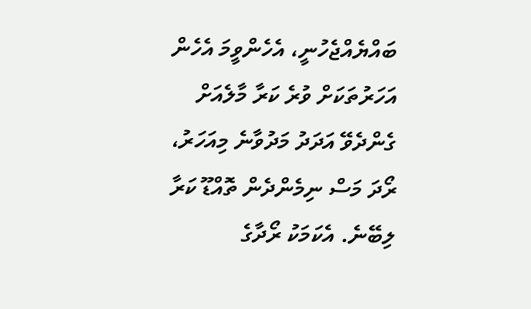ބައްޔެއްޖެހުނީ، އެހެންވީމަ އެހެން އަހަރުތަކަށް ވުރެ ކަރާ މާލެއަށް ގެންދެވޭ އަދަދު މަދުވާނެ މިއަހަރު، ރޯދަ މަސް ނިމެންދެން ތޮއްޑޫ ކަރާ ލިބޭނެ. އެކަމަކު ރޯދާގެ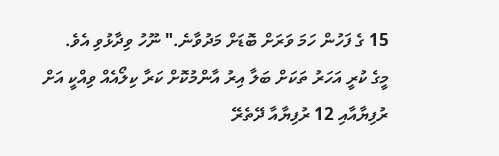15 ގެ ފަހުން ހަމަ ވަރަށް ބޮޑަށް މަދުވާނެ." ނޫހު ވިދާޅުވި އެވެ.
މީގެ ކުރީ އަހަރު ތަކަށް ބަލާ އިރު އާންމުކޮށް ކަރާ ކިލޯއެއް ވިއްކީ އަށް ރުފިޔާއާއި 12 ރުފިޔާއާ ދޭތެރޭ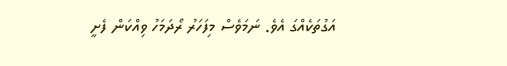އަގުތަކެއްގަ އެވެ. ނަމަވެސް މިފަހަރު ރޯދަމަހު ވިއްކަން ފެށީ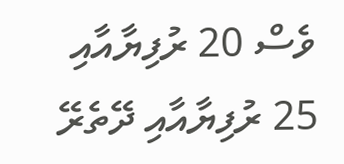ވެސް 20 ރުފިޔާއާއި 25 ރުފިޔާއާއި ދޭތެރޭ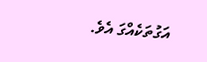އަގުތަކެއްގަ އެވެ.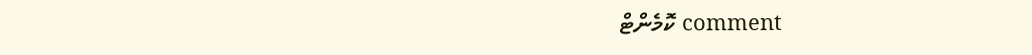comment ކޮމެންޓް